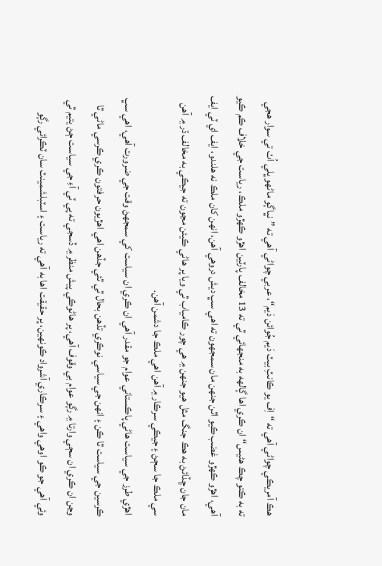هڪ آمريڪي چواڻي آهي ته “اِف يو ڪانٽِ بيٽ دَيم جُوائن دَيم“، عربي چواڻي آهي ته ”نڀاڳو ماڻهو ڀلي اُٺ تي سوار هجي ته به ڪتو چڪ هڻيس“ ان ڪري اها ڳالھه به منجهائي ٿي ته 13 مخالف پارٽين اهڙو ڪهڙو ملڪ، رياست جي خلاف ڪم ڪيو آهي، اهڙو ڪهڙو غضب ڪيو اٿن جنهن مان سمجهون ته اهي سڀ ديش دروهي آهن، انهن کان ملڪ نه هلندو، ايف اي ٽي ايف مان جان ڇڏائڻ به هڪ جنگ مثل هيو جنهن ۾ هي چور ڪامياب ٿي ويا پر هاڻي ڪيئن مڃون ته جيڪي به مخالف ڌر ۾ آهن سي ملڪ جا سڄڻ ۽ جيڪي سرڪار ۾ آهن اهي ملڪ جا دشمن آهن.
اهڙي طرز جي سياست هاڻي پاڪستاني عوام جو مقدر آهي ان ڪري ان سياست کي سمجهڻ وقت جي ضرورت آهي، اهي سڀ ڪرسين جي سياست ٿا ڪن ۽ انهن جي سياسي نوڪري تڏهن بحال ٿي ٿئي جڏهن اهي اهڙيون حرفتون ڪري ڪرسي ماڻي ٿا وڃن ان ڪري ان سڄي وارتا ۾ رڳو عوام بي وقوف آهي، پر هاڻوڪي پيش منظر ۾ ڏسجي ته پي ٽي آءِ جي سياست ڄڻ يتيم ٿي وئي آهي جو ڪو اوهي واهي ۽ سرڪاري آشرواد ڪونهين، پر حقيقت اها به آهي ته رياست ۽ اسٽبلشمينٽ سان ٽڪرائي رڳو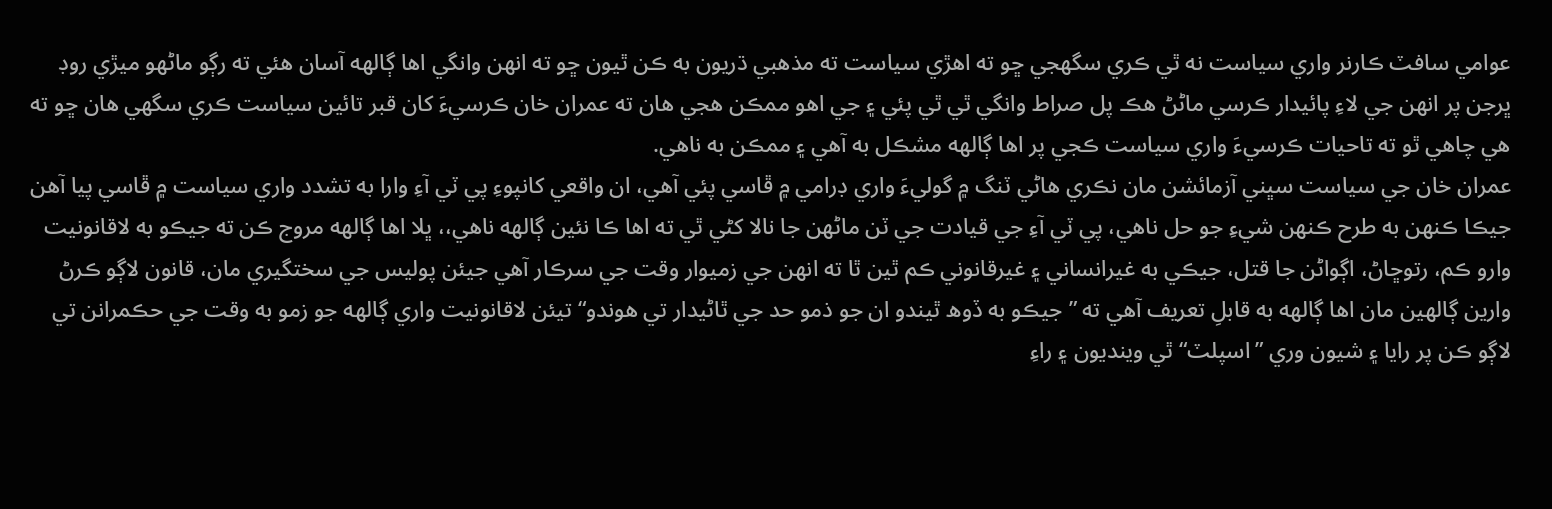عوامي سافٽ ڪارنر واري سياست نه ٿي ڪري سگهجي ڇو ته اهڙي سياست ته مذهبي ڌريون به ڪن ٿيون ڇو ته انهن وانگي اها ڳالھه آسان هئي ته رڳو ماڻهو ميڙي روڊ ڀرجن پر انهن جي لاءِ پائيدار ڪرسي ماڻڻ هڪ پل صراط وانگي ٿي ٿي پئي ۽ جي اهو ممڪن هجي هان ته عمران خان ڪرسيءَ کان قبر تائين سياست ڪري سگهي هان ڇو ته هي چاهي ٿو ته تاحيات ڪرسيءَ واري سياست ڪجي پر اها ڳالھه مشڪل به آهي ۽ ممڪن به ناهي.
عمران خان جي سياست سڀني آزمائشن مان نڪري هاڻي ٽنگ ۾ گوليءَ واري ڊرامي ۾ ڦاسي پئي آهي، ان واقعي کانپوءِ پي ٽي آءِ وارا به تشدد واري سياست ۾ ڦاسي پيا آهن جيڪا ڪنهن به طرح ڪنهن شيءِ جو حل ناهي، پي ٽي آءِ جي قيادت جي ٽن ماڻهن جا نالا کڻي ٿي ته اها ڪا نئين ڳالھه ناهي،، ڀلا اها ڳالھه مروج ڪن ته جيڪو به لاقانونيت وارو ڪم، رتوڇاڻ، اڳواڻن جا قتل، جيڪي به غيرانساني ۽ غيرقانوني ڪم ٿين ٿا ته انهن جي زميوار وقت جي سرڪار آهي جيئن پوليس جي سختگيري مان، قانون لاڳو ڪرڻ وارين ڳالهين مان اها ڳالھه به قابلِ تعريف آهي ته ”جيڪو به ڏوھ ٿيندو ان جو ذمو حد جي ٿاڻيدار تي هوندو“ تيئن لاقانونيت واري ڳالھه جو زمو به وقت جي حڪمرانن تي لاڳو ڪن پر رايا ۽ شيون وري ”اسپلٽ“ ٿي وينديون ۽ راءِ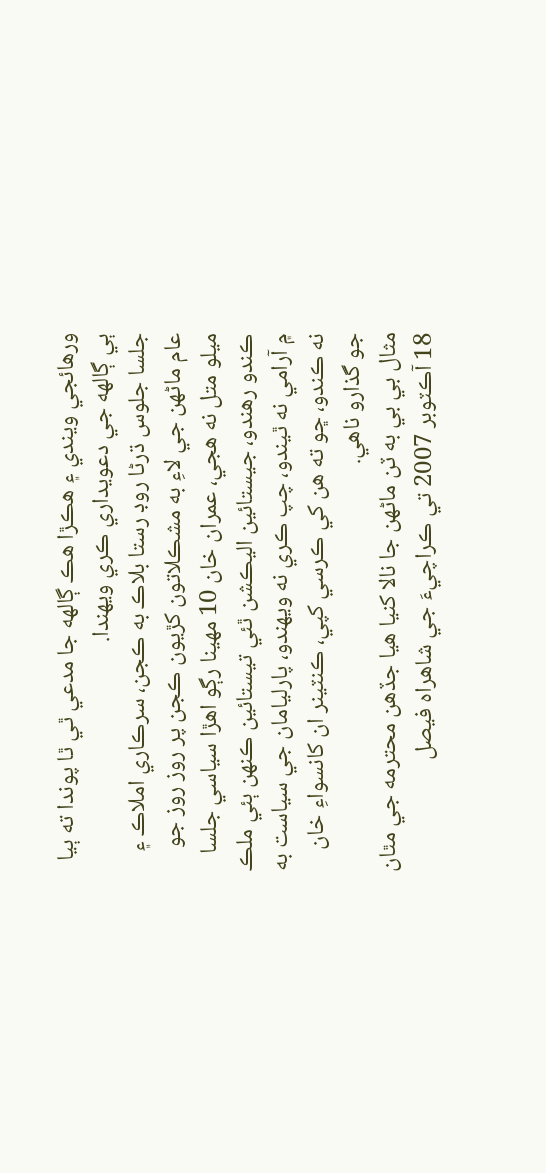ورهائجي ويندي ۽ هڪڙا هڪ ڳالھه جا مدعي ٿي ٿا پوندا ته ٻيا ٻي ڳالھه جي دعويداري ڪري ويهندا.
جلسا جلوس ڌرڻا روڊ رستا بلاڪ به ڪجن، سرڪاري املاڪ ۽ عام ماڻهن جي لاءِ به مشڪلاتون کڙيون ڪجن پر روز روز جو ميلو متل نه هجي، عمران خان 10 مهينا رڳو اهڙا سياسي جلسا ڪندو رهندو، جيستائين اليڪشن ٿئي تيستائين ڪنهن ٻئي ملڪ ۾ آرامي نه ٿيندو، چپ ڪري نه ويهندو، پارليامان جي سياست به نه ڪندو، ڇو ته هن کي ڪرسي کپي، ڪنٽينر ان کانسواءِ خان جو گذارو ناهي.
مثال بي بي به ٽن ماڻهن جا نالا کنيا هيا جڏهن محترمه جي مٿان 18 آڪٽوبر 2007 تي ڪراچيءَ جي شاهراه فيصل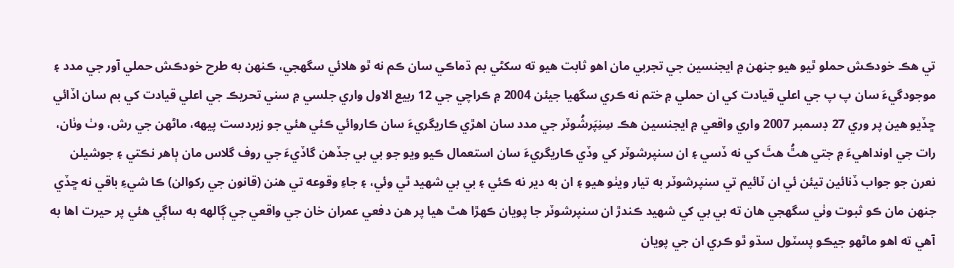تي هڪ خودڪش حملو ٿيو هيو جنهن ۾ ايجنسين جي تجربي مان اهو ثابت هيو ته سکڻي بم ڌماڪي سان ڪم نه ٿو هلائي سگهجي، ڪنهن به طرح خودڪش حملي آور جي مدد ۽ موجودگيءَ سان پ پ جي اعلي قيادت کي ان حملي ۾ ختم نه ڪري سگهيا جيئن 2004 ۾ ڪراچي جي 12 ربيع الاول واري جلسي ۾ سني تحريڪ جي اعلي قيادت کي بم سان اڏائي ڇڏيو هين پر وري 27 ڊسمبر 2007 واري واقعي ۾ ايجنسين هڪ سِنِپَرشُوٽر جي مدد سان اهڙي ڪاريگريءَ سان ڪاروائي ڪئي هئي جو زبردست پيھه، ماڻهن جي رش، وٺ وٺان، رات جي اونداهيءَ ۾ جتي هٿُ هٿَ کي نه ڏسي ۽ ان سنپرشوٽر کي وڏي ڪاريگريءَ سان استعمال ڪيو ويو جو بي بي جڏهن گاڏيءَ جي روف گلاس مان ٻاهر نڪتي ۽ جوشيلن نعرن جو جواب ڏنائين تيئن ئي ان ٽائيم تي سنپرشوٽر به تيار ويٺو هيو ۽ ان به دير نه ڪئي ۽ بي بي شهيد ٿي وئي، ۽ جاءِ وقوعه تي هنن (قانون جي رکوالن) ڪا شيءِ باقي نه ڇڏي جنهن مان ڪو ثبوت وٺي سگهجي هان ته بي بي کي شهيد ڪندڙ ان سنپرشوٽر جا پويان ڪهڙا هٿ هيا پر هن دفعي عمران خان جي واقعي جي ڳالھه به ساڳي هئي پر حيرت اها به آهي ته اهو ماڻهو جيڪو پسٽول سڌو ٿو ڪري ان جي پويان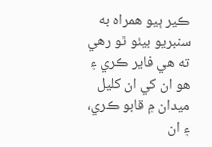ڪير ٻيو همراه به سنبريو بيٺو ٿو رهي ته هي فاير ڪري ۽ هو ان کي ان کليل ميدان ۾ قابو ڪري، ۽ ان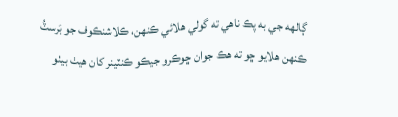ڳالھه جي به پڪ ناهي ته گولي هلائي ڪنهن، ڪلاشنڪوف جو بَرسٽُ ڪنهن هلايو ڇو ته هڪ جوان ڇوڪرو جيڪو ڪنٽينر کان هيٺ بيٺو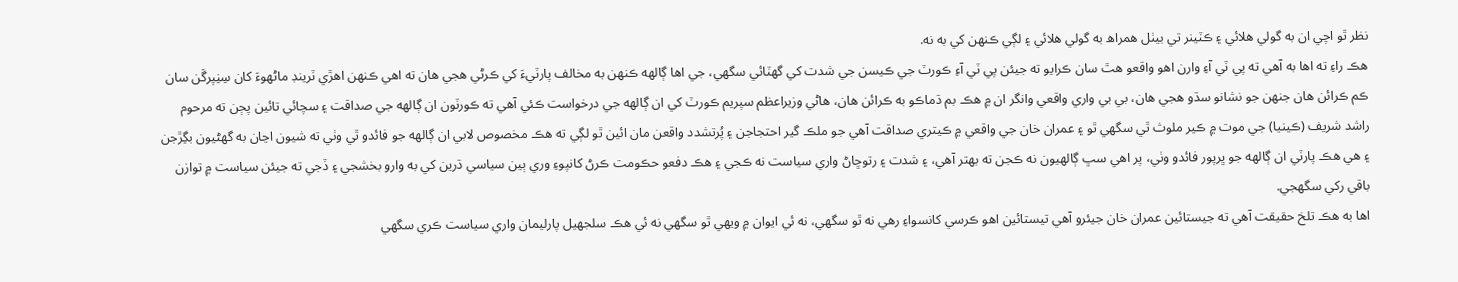نظر ٿو اچي ان به گولي هلائي ۽ ڪٽينر تي بيٺل همراھ به گولي هلائي ۽ لڳي ڪنهن کي به نه.
هڪ راءِ ته اها به آهي ته پي ٽي آءِ وارن اهو واقعو هٿ سان ڪرايو ته جيئن پي ٽي آءِ ڪورٽ جي ڪيسن جي شدت کي گھٽائي سگهي، جي اها ڳالھه ڪنهن به مخالف پارٽيءَ کي ڪرڻي هجي هان ته اهي ڪنهن اهڙي ٽرينڊ ماڻهوءَ کان سِنِپرگَن سان ڪم ڪرائن هان جنهن جو نشانو سڌو هجي هان، بي بي واري واقعي وانگر ان ۾ هڪ بم ڌماڪو به ڪرائن هان، هاڻي وزيراعظم سپريم ڪورٽ کي ان ڳالھه جي درخواست ڪئي آهي ته ڪورٽون ان ڳالھه جي صداقت ۽ سچائي تائين پڄن ته مرحوم راشد شريف (ڪينيا) جي موت ۾ ڪير ملوث ٿي سگهي ٿو ۽ عمران خان جي واقعي ۾ ڪيتري صداقت آهي جو ملڪ گير احتجاجن ۽ پُرتشدد واقعن مان ائين ٿو لڳي ته هڪ مخصوص لابي ان ڳالھه جو فائدو ٿي وٺي ته شيون اڃان به گھڻيون بگِڙجن ۽ هي هڪ پارٽي ان ڳالھه جو ڀرپور فائدو وٺي، پر اهي سڀ ڳالهيون نه ڪجن ته بهتر آهي، ۽ شدت ۽ رتوڇاڻ واري سياست نه ڪجي ۽ هڪ دفعو حڪومت ڪرڻ کانپوءِ وري ٻين سياسي ڌرين کي به وارو بخشجي ۽ ڏجي ته جيئن سياست ۾ توازن باقي رکي سگهجي.
اها به هڪ تلخ حقيقت آهي ته جيستائين عمران خان جيئرو آهي تيستائين اهو ڪرسي کانسواءِ رهي نه ٿو سگهي، نه ئي ايوان ۾ ويهي ٿو سگهي نه ئي هڪ سلجهيل پارليمان واري سياست ڪري سگهي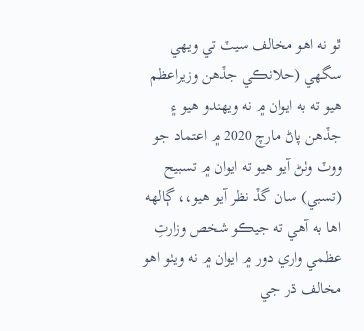ٿو نه اهو مخالف سيٽ تي ويهي سگهي (حلانڪي جڏهن وزيراعظم هيو ته به ايوان ۾ نه ويهندو هيو ۽ جڏهن پاڻ مارچ 2020 ۾ اعتماد جو ووٽ وٺڻ آيو هيو ته ايوان ۾ تسبيح (تسبي) سان گڏ نظر آيو هيو،، ڳالھه اها به آهي ته جيڪو شخص وزارتِ عظمي واري دور ۾ ايوان ۾ نه ويٺو اهو مخالف ڌر جي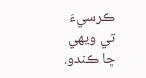ڪرسيءَ تي ويهي ڇا ڪندو.